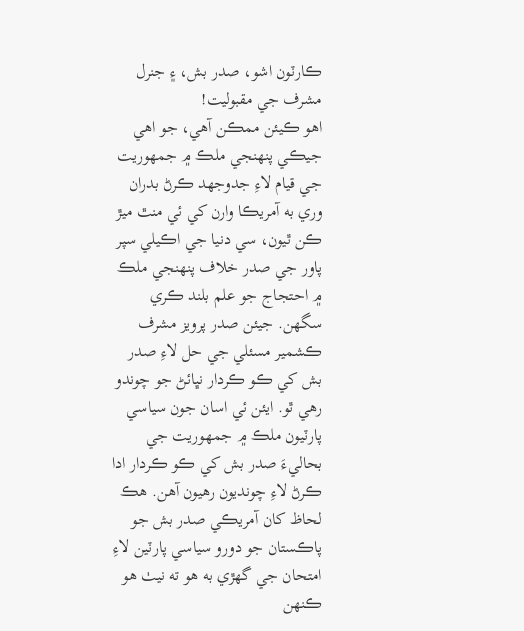ڪارٽون اشو، صدر بش، ۽ جنرل مشرف جي مقبوليت!
اھو ڪيئن ممڪن آھي، جو اھي جيڪي پنھنجي ملڪ ۾ جمھوريت جي قيام لاءِ جدوجھد ڪرڻ بدران وري به آمريڪا وارن کي ئي منٿ ميڙ ڪن ٿيون، سي دنيا جي اڪيلي سپر پاور جي صدر خلاف پنھنجي ملڪ ۾ احتجاج جو علم بلند ڪري سگھن. جيئن صدر پرويز مشرف ڪشمير مسئلي جي حل لاءِ صدر بش کي ڪو ڪردار نڀائڻ جو چوندو رھي ٿو. ايئن ئي اسان جون سياسي پارٽيون ملڪ ۾ جمھوريت جي بحاليءَ صدر بش کي ڪو ڪردار ادا ڪرڻ لاءِ چونديون رھيون آھن. ھڪ لحاظ کان آمريڪي صدر بش جو پاڪستان جو دورو سياسي پارٽين لاءِ امتحان جي گھڙي به ھو ته نيٺ ھو ڪنھن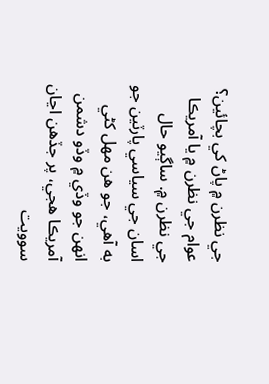جي نظرن ۾ پاڻ کي بچائين؟ عوام جي نظرن ۾ يا آمريڪا جي نظرن ۾. ساڳيو حال اسان جي سياسي پارٽين جو به آھي، جو ھن مھل کڻي انھن جو وڏي ۾ وڏو دشمن آمريڪا ھجي، پر جڏھن اڃان سوويت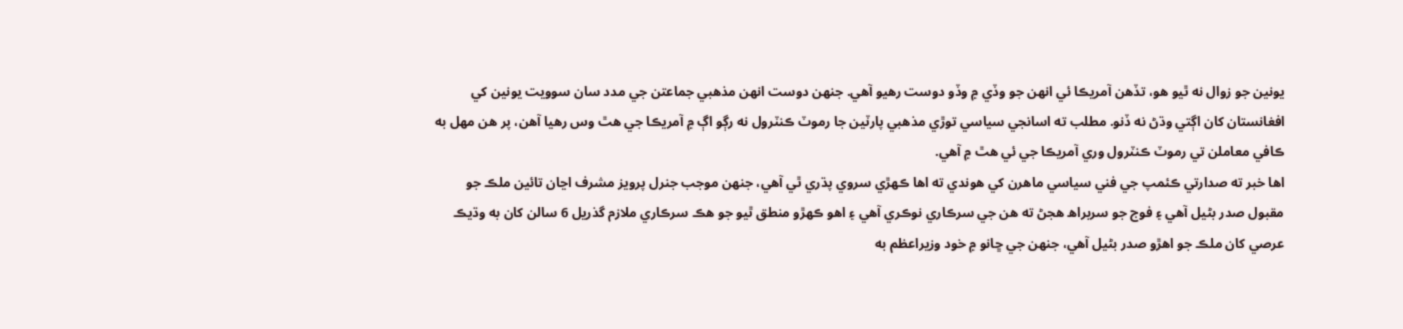يونين جو زوال نه ٿيو ھو، تڏھن آمريڪا ئي انھن جو وڏي ۾ وڏو دوست رھيو آھي. جنھن دوست انھن مذھبي جماعتن جي مدد سان سوويت يونين کي افغانستان کان اڳتي وڌڻ نه ڏنو. مطلب ته اسانجي سياسي توڙي مذھبي پارٽين جا رموٽ ڪنٽرول نه رڳو اڳ ۾ آمريڪا جي ھٿ وس رھيا آھن، پر ھن مھل به ڪافي معاملن تي رموٽ ڪنٽرول وري آمريڪا جي ئي ھٿ ۾ آھي.
اھا خبر ته صدارتي ڪئمپ جي فني سياسي ماھرن کي ھوندي ته اھا ڪھڙي سروي پڌري ٿي آھي، جنھن موجب جنرل پرويز مشرف اڃان تائين ملڪ جو مقبول صدر بڻيل آھي ۽ فوج جو سربراھ ھجڻ ته ھن جي سرڪاري نوڪري آھي ۽ اھو ڪھڙو منطق ٿيو جو ھڪ سرڪاري ملازم گذريل 6 سالن کان به وڌيڪ عرصي کان ملڪ جو اھڙو صدر بڻيل آھي، جنھن جي ڇانو ۾ خود وزيراعظم به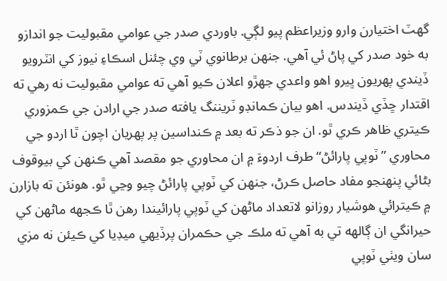گھٽ اختيارن وارو وزيراعظم پيو لڳي. باوردي صدر جي عوامي مقبوليت جو اندازو به خود صدر کي پاڻ ئي آھي. جنھن برطانوي ٽي وي چئنل اسڪاءِ نيوز کي انٽرويو ڏيندي پھريون ڀيرو اھو واعدي جھڙو اعلان ڪيو آھي ته عوامي مقبوليت نه رھي ته اقتدار ڇڏي ڏيندس. اھو بيان ڪمانڊو ٽريننگ يافته صدر جي ارادن جي ڪمزوري ڪيتري ظاھر ڪري ٿو. ان جو ذڪر ته بعد ۾ ڪنداسين پر پھريان اچون ٿا اردو جي محاوري ”ٽوپي پارائڻ“ طرف اردوءَ ۾ ان محاوري جو مقصد آھي ڪنھن کي بيوقوف بڻائي پنھنجو مفاد حاصل ڪرڻ، جنھن کي ٽوپي پارائڻ چيو وڃي ٿو. ھونئن ته بازارن ۾ ڪيترائي ھوشيار روزانو لاتعداد ماڻھن کي ٽوپي پارائيندا رھن ٿا ڪجھه ماڻھن کي حيرانگي ان ڳالھه تي به آھي ته ملڪ جي حڪمران پرڏيھي ميڊيا کي ڪيئن نه مزي سان ويٺي ٽوپي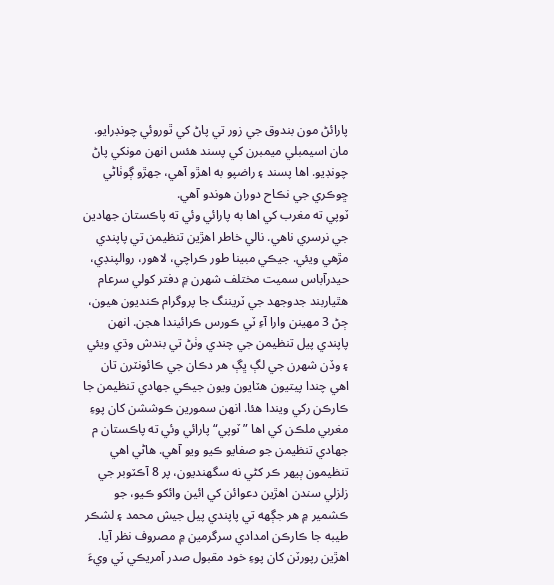پارائڻ مون بندوق جي زور تي پاڻ کي ٿوروئي چونڊرايو. مان اسيمبلي ميمبرن کي پسند ھئس انھن مونکي پاڻ چونڊيو. اھا پسند ۽ راضپو به اھڙو آھي، جھڙو ڳوٺاڻي ڇوڪري جي نڪاح دوران ھوندو آھي.
ٽوپي ته مغرب کي اھا به پارائي وئي ته پاڪستان جھادين جي نرسري ناھي. نالي خاطر اھڙين تنظيمن تي پاپندي مڙھي ويئي. جيڪي مبينا طور ڪراچي، لاھور، روالپنڊي، حيدرآباس سميت مختلف شھرن ۾ دفتر کولي سرعام ھٿياربند جدوجھد جي ٽريننگ جا پروگرام ڪنديون ھيون، ڄڻ 3 مھينن وارا آءِ ٽي ڪورس ڪرائيندا ھجن. انھن پاپندي پيل تنظيمن جي چندي وٺڻ تي بندش وڌي ويئي ۽ وڏن شھرن جي لڳ ڀڳ ھر دڪان جي ڪائونٽرن تان اھي چندا پيتيون ھٽايون ويون جيڪي جھادي تنظيمن جا ڪارڪن رکي ويندا ھئا. انھن سمورين ڪوششن کان پوءِ مغربي ملڪن کي اھا ”ٽوپي“ پارائي وئي ته پاڪستان م جھادي تنظيمن جو صفايو ڪيو ويو آھي. ھاڻي اھي تنظيمون ٻيھر ڪر کڻي نه سگھنديون، پر 8 آڪٽوبر جي زلزلي سندن اھڙين دعوائن کي ائين وائکو ڪيو، جو ڪشمير ۾ ھر جڳھه تي پاپندي پيل جيش محمد ۽ لشڪر طيبه جا ڪارڪن امدادي سرگرمين ۾ مصروف نظر آيا. اھڙين رپورٽن کان پوءِ خود مقبول صدر آمريڪي ٽي ويءَ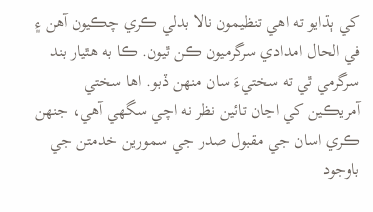کي ٻڌايو ته اھي تنظيمون نالا بدلي ڪري چڪيون آھن ۽ في الحال امدادي سرگرميون ڪن ٿيون. ڪا به ھٿيار بند سرگرمي ٿي ته سختيءَ سان منھن ڏبو. اھا سختي آمريڪين کي اڃان تائين نظر نه اچي سگھي آھي، جنھن ڪري اسان جي مقبول صدر جي سمورين خدمتن جي باوجود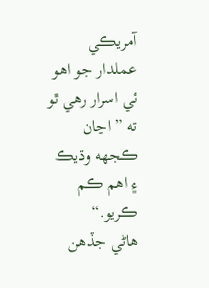آمريڪي عملدار جو اھو ئي اسرار رھي ٿو ته ”اڃان ڪجھه وڌيڪ ۽ اھم ڪم ڪريو.“
ھاڻي جڏھن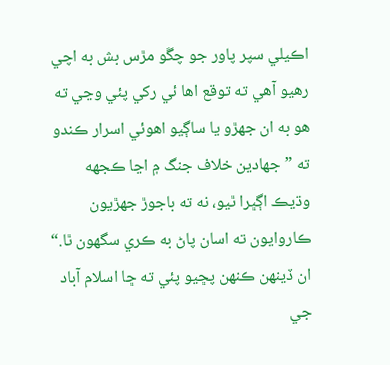اڪيلي سپر پاور جو چڱو مڙس بش به اچي رھيو آھي ته توقع اھا ئي رکي پئي وڃي ته ھو به ان جھڙو يا ساڳيو اھوئي اسرار ڪندو ته ”جھادين خلاف جنگ ۾ اڃا ڪجھه وڌيڪ اڳڀرا ٿيو، نه ته باجوڙ جھڙيون ڪاروايون ته اسان پاڻ به ڪري سگھون ٿا.“ ان ڏينھن ڪنھن پڇيو پئي ته ڇا اسلام آباد جي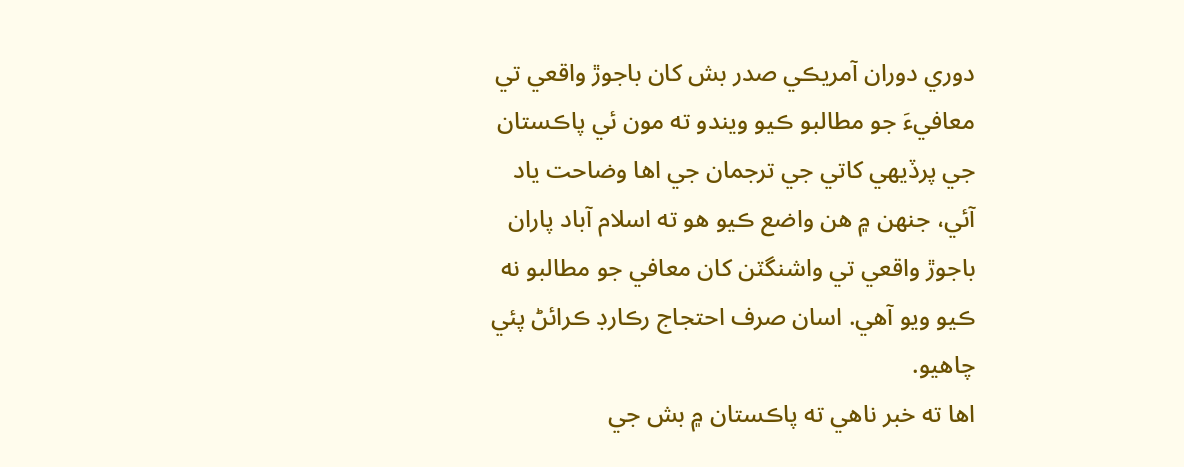دوري دوران آمريڪي صدر بش کان باجوڙ واقعي تي معافيءَ جو مطالبو ڪيو ويندو ته مون ئي پاڪستان جي پرڏيھي کاتي جي ترجمان جي اھا وضاحت ياد آئي، جنھن ۾ ھن واضع ڪيو ھو ته اسلام آباد پاران باجوڙ واقعي تي واشنگٽن کان معافي جو مطالبو نه ڪيو ويو آھي. اسان صرف احتجاج رڪارڊ ڪرائڻ پئي چاھيو.
اھا ته خبر ناھي ته پاڪستان ۾ بش جي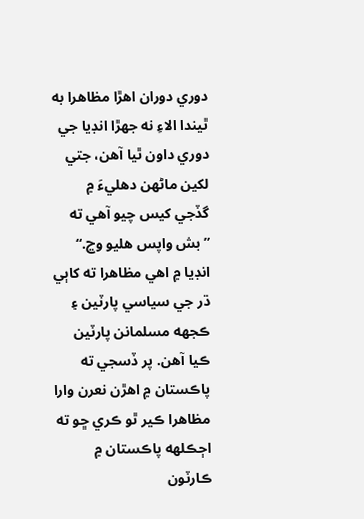دوري دوران اھڙا مظاھرا به ٿيندا الاءِ نه جھڙا انڊيا جي دوري داون ٿيا آھن، جتي لکين ماڻھن دھليءَ ۾ گڏجي کيس چيو آھي ته ”بش واپس ھليو وڃ.“ انڊيا ۾ اھي مظاھرا ته کاٻي ڌر جي سياسي پارٽين ۽ ڪجھه مسلمانن پارٽين ڪيا آھن. پر ڏسجي ته پاڪستان ۾ اھڙن نعرن وارا مظاھرا ڪير ٿو ڪري ڇو ته اڄڪلھه پاڪستان ۾ ڪارٽون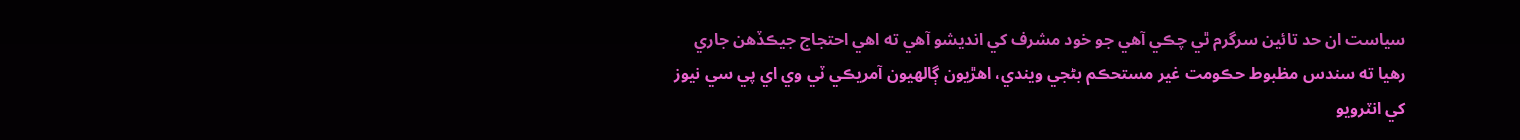سياست ان حد تائين سرگرم ٿي چڪي آھي جو خود مشرف کي انديشو آھي ته اھي احتجاج جيڪڏھن جاري رھيا ته سندس مظبوط حڪومت غير مستحڪم بڻجي ويندي، اھڙيون ڳالھيون آمريڪي ٽي وي اي پي سي نيوز کي انٽرويو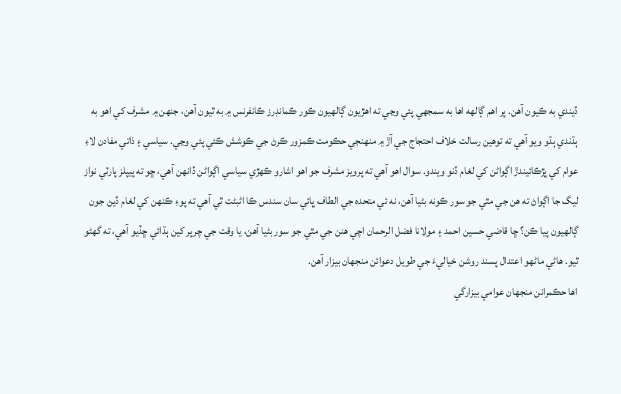ڏيندي به ڪيون آھن. پر اھم ڳالھه اھا به سمجھي پئي وڃي ته اھڙيون ڳالھيون ڪور ڪمانڊرز ڪانفرنس ۾ به ٿيون آھن، جنھن ۾ مشرف کي اھو به ٻڌندي ٻڌو ويو آھي ته توھين رسالت خلاف احتجاج جي آڙ ۾ منھنجي حڪومت ڪمزور ڪرڻ جي ڪوشش ڪئي پئي وڃي. سياسي ۽ ذاتي مفادن لاءِ عوام کي ڀڙڪائيندڙ اڳواڻن کي لغام ڏنو ويندو. سوال اھو آھي ته پرويز مشرف جو اھو اشارو ڪھڙي سياسي اڳواڻن ڏانھن آھي، ڇو ته پيپلز پارٽي نواز ليگ جا اڳواڻ ته ھن جي مٿي جو سور ڪونه بڻيا آھن، نه ئي متحده جي الطاف ڀائي سان سندس ڪا اڻبڻت ٿي آھي ته پوءِ ڪنھن کي لغام ڏيڻ جون ڳالھيون پيا ڪن؟ ڇا قاضي حسين احمد ۽ مولانا فضل الرحمان اچي ھنن جي مٿي جو سور بڻيا آھن، يا وقت جي چرپر کين ٻڌائي ڇڏيو آھي، ته گھڻو ٿيو. ھاڻي ماڻھو اعتدال پسند روشن خياليءَ جي طويل دعوائن منجھان بيزار آھن.
اھا حڪمرانن منجھان عوامي بيزارگي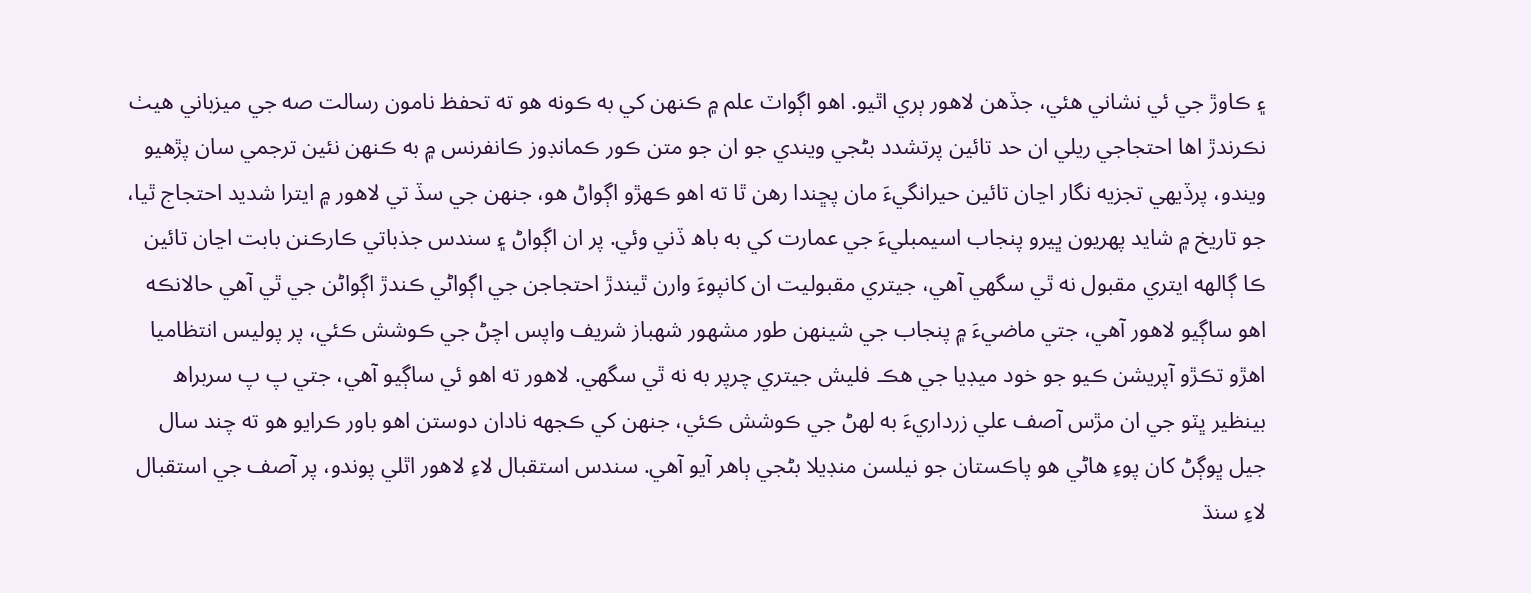۽ ڪاوڙ جي ئي نشاني ھئي، جڏھن لاھور ٻري اٿيو. اھو اڳواٽ علم ۾ ڪنھن کي به ڪونه ھو ته تحفظ نامون رسالت صه جي ميزباني ھيٺ نڪرندڙ اھا احتجاجي ريلي ان حد تائين پرتشدد بڻجي ويندي جو ان جو متن ڪور ڪمانڊوز ڪانفرنس ۾ به ڪنھن نئين ترجمي سان پڙھيو ويندو، پرڏيھي تجزيه نگار اڃان تائين حيرانگيءَ مان پڇندا رھن ٿا ته اھو ڪھڙو اڳواڻ ھو، جنھن جي سڏ تي لاھور ۾ ايترا شديد احتجاج ٿيا، جو تاريخ ۾ شايد پھريون ڀيرو پنجاب اسيمبليءَ جي عمارت کي به باھ ڏني وئي. پر ان اڳواڻ ۽ سندس جذباتي ڪارڪنن بابت اڃان تائين ڪا ڳالھه ايتري مقبول نه ٿي سگھي آھي، جيتري مقبوليت ان کانپوءَ وارن ٿيندڙ احتجاجن جي اڳواڻي ڪندڙ اڳواڻن جي ٿي آھي حالانڪه اھو ساڳيو لاھور آھي، جتي ماضيءَ ۾ پنجاب جي شينھن طور مشھور شھباز شريف واپس اچڻ جي ڪوشش ڪئي، پر پوليس انتظاميا اھڙو تڪڙو آپريشن ڪيو جو خود ميڊيا جي ھڪ فليش جيتري چرپر به نه ٿي سگھي. لاھور ته اھو ئي ساڳيو آھي، جتي پ پ سربراھ بينظير ڀٽو جي ان مڙس آصف علي زرداريءَ به لھڻ جي ڪوشش ڪئي، جنھن کي ڪجھه نادان دوستن اھو باور ڪرايو ھو ته چند سال جيل ڀوڳڻ کان پوءِ ھاڻي ھو پاڪستان جو نيلسن منڊيلا بڻجي ٻاھر آيو آھي. سندس استقبال لاءِ لاھور اٿلي پوندو، پر آصف جي استقبال لاءِ سنڌ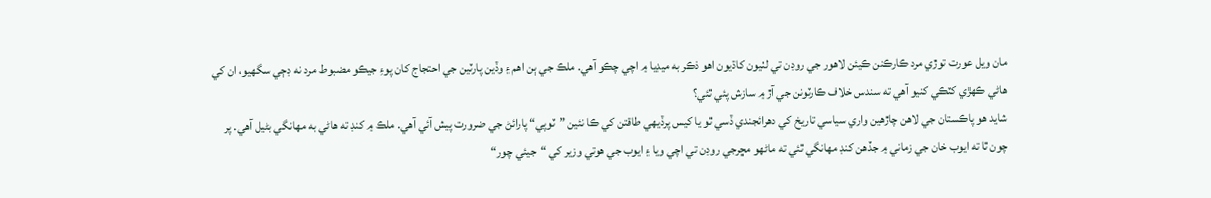مان ويل عورت توڙي مرد ڪارڪنن ڪيئن لاھور جي روڊن تي لٺيون کاڌيون اھو ذڪر به ميڊيا ۾ اچي چڪو آھي. ملڪ جي ٻن اھم ۽ وڏين پارٽين جي احتجاج کان پوءِ جيڪو مضبوط مرد نه ڊڄي سگھيو، ان کي ھاڻي ڪھڙي کٽڪي کنيو آھي ته سندس خلاف ڪارٽونن جي آڙ ۾ سازش پئي ٿئي؟
شايد ھو پاڪستان جي لاھن چاڙھين واري سياسي تاريخ کي دھرائجندي ڏسي ٿو يا کيس پرڏيھي طاقتن کي ڪا نئين ”ٽوپي“ پارائڻ جي ضرورت پيش آئي آھي. ملڪ ۾ کنڊ ته ھاڻي به مھانگي بڻيل آھي. پر چون ٿا ته ايوب خان جي زماني ۾ جڏھن کنڊ مھانگي ٿئي ته ماڻھو مڇرجي روڊن تي اچي ويا ۽ ايوب جي ھوتي وزير کي “جيئي چور“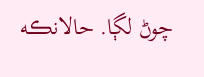چوڻ لڳا. حالانڪه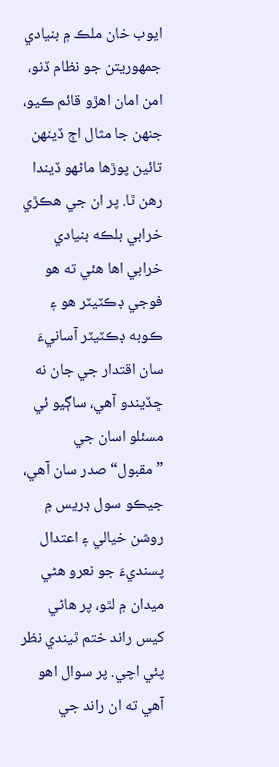ايوب خان ملڪ ۾ بنيادي جمھوريتن جو نظام ڏنو، امن امان اھڙو قائم ڪيو، جنھن جا مثال اڄ ڏينھن تائين پوڙھا ماڻھو ڏيندا رھن ٿا. پر ان جي ھڪڙي خرابي بلڪه بنيادي خرابي اھا ھئي ته ھو فوجي ڊڪٽيٽر ھو ۽ ڪوبه ڊڪٽيٽر آسانيءَ سان اقتدار جي جان نه ڇڏيندو آھي، ساڳيو ئي مسئلو اسان جي ”مقبول“ صدر سان آھي، جيڪو سول ڊريس ۾ روشن خيالي ۽ اعتدال پسنديءَ جو نعرو ھڻي ميدان ۾ لٿو، پر ھاڻي کيس راند ختم ٿيندي نظر پئي اچي. پر سوال اھو آھي ته ان راند جي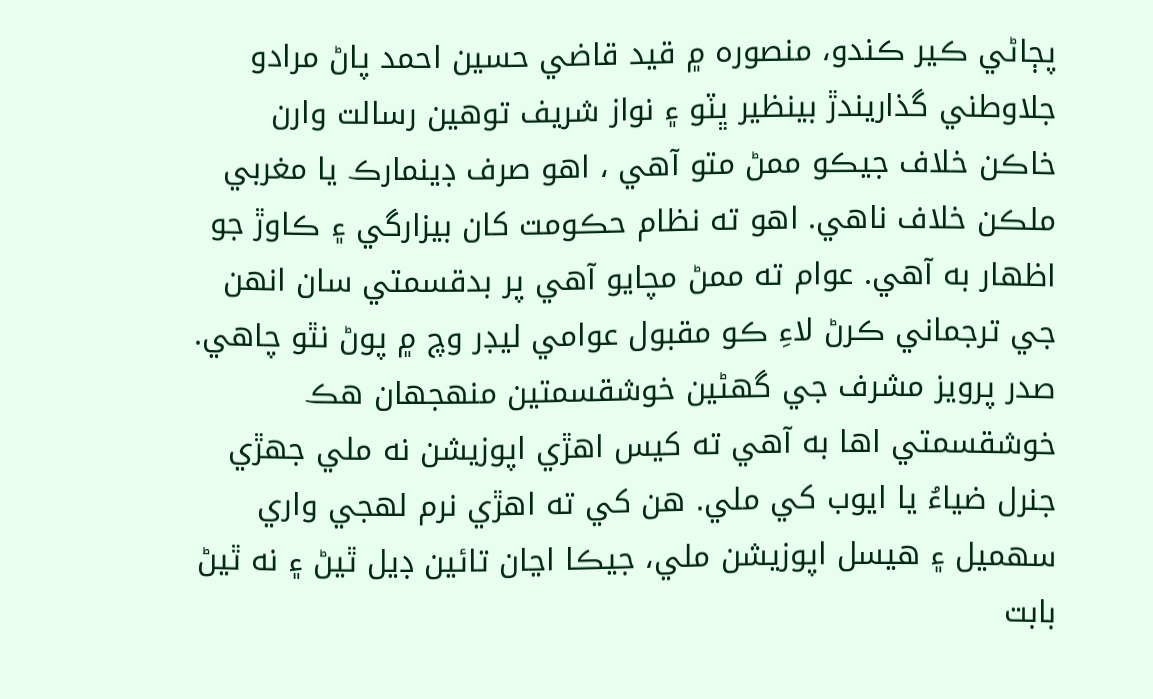پڄاڻي ڪير ڪندو، منصوره ۾ قيد قاضي حسين احمد پاڻ مرادو جلاوطني گذاريندڙ بينظير ڀٽو ۽ نواز شريف توھين رسالت وارن خاڪن خلاف جيڪو ممڻ متو آھي ، اھو صرف ڊينمارڪ يا مغربي ملڪن خلاف ناھي. اھو ته نظام حڪومت کان بيزارگي ۽ ڪاوڙ جو اظھار به آھي. عوام ته ممڻ مچايو آھي پر بدقسمتي سان انھن جي ترجماني ڪرڻ لاءِ ڪو مقبول عوامي ليڊر وچ ۾ پوڻ نٿو چاھي. صدر پرويز مشرف جي گھڻين خوشقسمتين منھجھان ھڪ خوشقسمتي اھا به آھي ته کيس اھڙي اپوزيشن نه ملي جھڙي جنرل ضياءُ يا ايوب کي ملي. ھن کي ته اھڙي نرم لھجي واري سھميل ۽ ھيسل اپوزيشن ملي، جيڪا اڃان تائين ڊيل ٿيڻ ۽ نه ٿيڻ بابت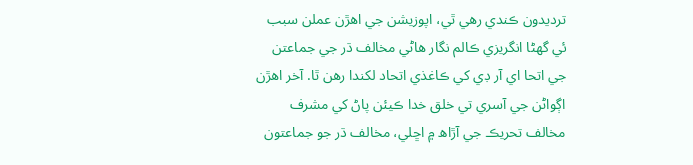ترديدون ڪندي رھي ٿي، اپوزيشن جي اھڙن عملن سبب ئي گھڻا انگريزي ڪالم نگار ھاڻي مخالف ڌر جي جماعتن جي اتحا اي آر ڊي کي ڪاغذي اتحاد لکندا رھن ٿا. آخر اھڙن اڳواڻن جي آسري تي خلق خدا ڪيئن پاڻ کي مشرف مخالف تحريڪ جي آڙاھ ۾ اڇلي، مخالف ڌر جو جماعتون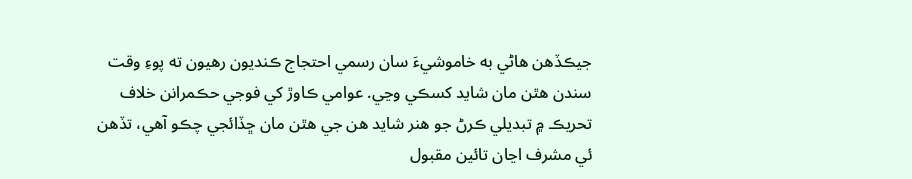جيڪڏھن ھاڻي به خاموشيءَ سان رسمي احتجاج ڪنديون رھيون ته پوءِ وقت سندن ھٿن مان شايد کسڪي وڃي. عوامي ڪاوڙ کي فوجي حڪمرانن خلاف تحريڪ ۾ تبديلي ڪرڻ جو ھنر شايد ھن جي ھٿن مان ڇڏائجي چڪو آھي، تڏھن ئي مشرف اڃان تائين مقبول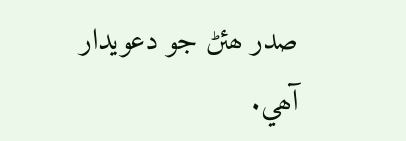صدر ھئڻ جو دعويدار آھي.